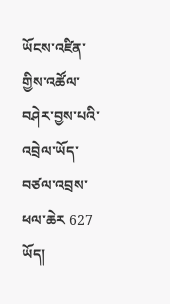ཡོངས་འཛིན་གྱིས་འཚོལ་བཤེར་བྱས་པའི་འབྲེལ་ཡོད་བཙལ་འབྲས་ཕལ་ཆེར 627 ཡོད།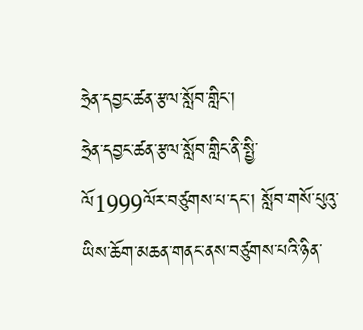ཧྲེན་དབྱང་ཚན་རྩལ་སློབ་གླིང་།
ཧྲེན་དབྱང་ཚན་རྩལ་སློབ་གླིང་ནི་སྤྱི་ལོ1999ལོར་བཙུགས་པ་དང་། སློབ་གསོ་པུའུ་ཡིས་ཆོག་མཆན་གནང་ནས་བཙུགས་པའི་ཉིན་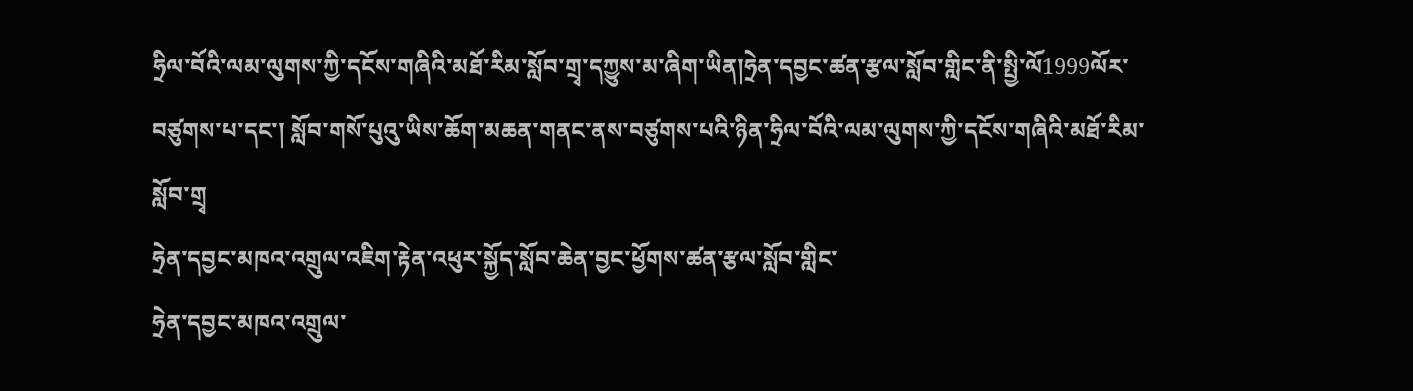ཧྲིལ་བོའི་ལམ་ལུགས་ཀྱི་དངོས་གཞིའི་མཐོ་རིམ་སློབ་གྲྭ་དཀྱུས་མ་ཞིག་ཡིན།ཧྲེན་དབྱང་ཚན་རྩལ་སློབ་གླིང་ནི་སྤྱི་ལོ1999ལོར་བཙུགས་པ་དང་། སློབ་གསོ་པུའུ་ཡིས་ཆོག་མཆན་གནང་ནས་བཙུགས་པའི་ཉིན་ཧྲིལ་བོའི་ལམ་ལུགས་ཀྱི་དངོས་གཞིའི་མཐོ་རིམ་སློབ་གྲྭ
ཧྲེན་དབྱང་མཁའ་འགྲུལ་འཇིག་རྟེན་འཕུར་སྐྱོད་སློབ་ཆེན་བྱང་ཕྱོགས་ཚན་རྩལ་སློབ་གླིང་
ཧྲེན་དབྱང་མཁའ་འགྲུལ་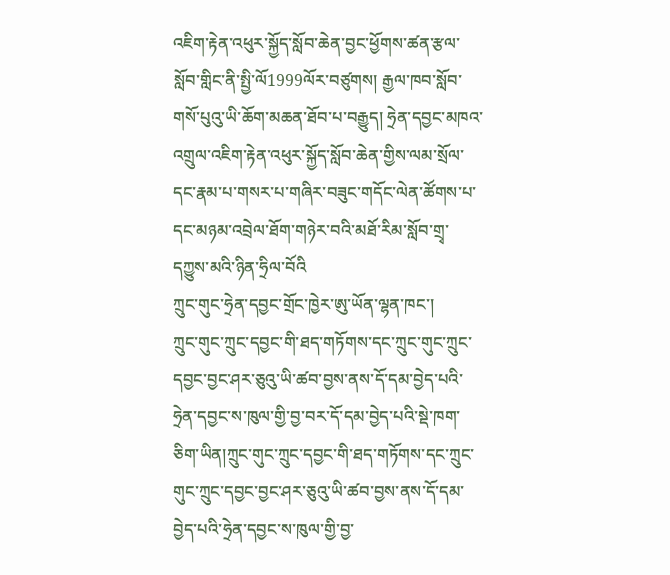འཇིག་རྟེན་འཕུར་སྐྱོད་སློབ་ཆེན་བྱང་ཕྱོགས་ཚན་རྩལ་སློབ་གླིང་ནི་སྤྱི་ལོ1999ལོར་བཙུགས། རྒྱལ་ཁབ་སློབ་གསོ་པུའུ་ཡི་ཆོག་མཆན་ཐོབ་པ་བརྒྱུད། ཧྲེན་དབྱང་མཁའ་འགྲུལ་འཇིག་རྟེན་འཕུར་སྐྱོད་སློབ་ཆེན་གྱིས་ལམ་སྲོལ་དང་རྣམ་པ་གསར་པ་གཞིར་བཟུང་གདོང་ལེན་ཚོགས་པ་དང་མཉམ་འབྲེལ་ཐོག་གཉེར་བའི་མཐོ་རིམ་སློབ་གྲྭ་དཀྱུས་མའི་ཉིན་ཧྲིལ་བོའི
ཀྲུང་གུང་ཧྲེན་དབྱང་གྲོང་ཁྱེར་ཨུ་ཡོན་ལྷན་ཁང་།
ཀྲུང་གུང་ཀྲུང་དབྱང་གི་ཐད་གཏོགས་དང་ཀྲུང་གུང་ཀྲུང་དབྱང་བྱང་ཤར་ཅུའུ་ཡི་ཚབ་བྱས་ནས་དོ་དམ་བྱེད་པའི་ཧྲེན་དབྱང་ས་ཁུལ་གྱི་བྱ་བར་དོ་དམ་བྱེད་པའི་སྡེ་ཁག་ཅིག་ཡིན།ཀྲུང་གུང་ཀྲུང་དབྱང་གི་ཐད་གཏོགས་དང་ཀྲུང་གུང་ཀྲུང་དབྱང་བྱང་ཤར་ཅུའུ་ཡི་ཚབ་བྱས་ནས་དོ་དམ་བྱེད་པའི་ཧྲེན་དབྱང་ས་ཁུལ་གྱི་བྱ་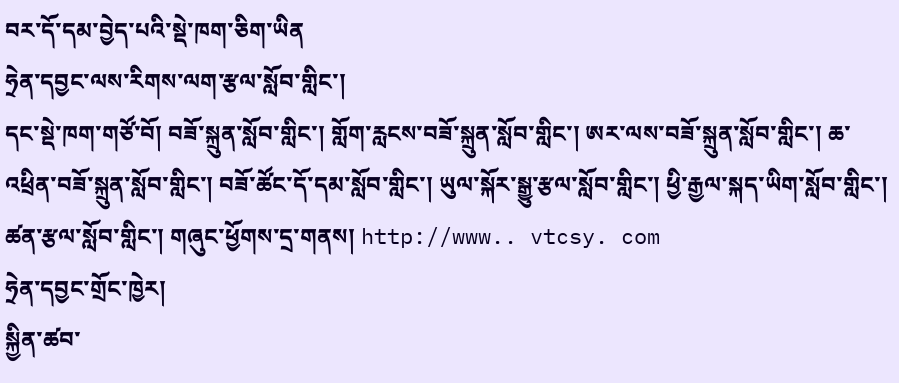བར་དོ་དམ་བྱེད་པའི་སྡེ་ཁག་ཅིག་ཡིན
ཧྲེན་དབྱང་ལས་རིགས་ལག་རྩལ་སློབ་གླིང་།
དང་སྡེ་ཁག་གཙོ་བོ། བཟོ་སྐྲུན་སློབ་གླིང་། གློག་རླངས་བཟོ་སྐྲུན་སློབ་གླིང་། ཨར་ལས་བཟོ་སྐྲུན་སློབ་གླིང་། ཆ་འཕྲིན་བཟོ་སྐྲུན་སློབ་གླིང་། བཟོ་ཚོང་དོ་དམ་སློབ་གླིང་། ཡུལ་སྐོར་སྒྱུ་རྩལ་སློབ་གླིང་། ཕྱི་རྒྱལ་སྐད་ཡིག་སློབ་གླིང་། ཚན་རྩལ་སློབ་གླིང་། གཞུང་ཕྱོགས་དྲ་གནས། http://www.. vtcsy. com
ཧྲེན་དབྱང་གྲོང་ཁྱེར།
སྐྱིན་ཚབ་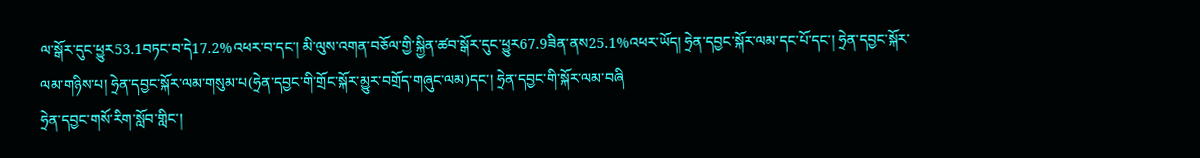ལ་སྒོར་དུང་ཕྱུར53.1བཏང་བ་དེ17.2%འཕར་བ་དང་། མི་ལུས་འགན་བཅོལ་གྱི་སྐྱིན་ཚབ་སྒོར་དུང་ཕྱུར67.9ཟིན་ནས25.1%འཕར་ཡོད། ཧྲེན་དབྱང་སྐོར་ལམ་དང་པོ་དང་། ཧྲེན་དབྱང་སྐོར་ལམ་གཉིས་པ། ཧྲེན་དབྱང་སྐོར་ལམ་གསུམ་པ(ཧྲེན་དབྱང་གི་གྲོང་སྐོར་མྱུར་བགྲོད་གཞུང་ལམ)དང་། ཧྲེན་དབྱང་གི་སྐོར་ལམ་བཞི
ཧྲེན་དབྱང་གསོ་རིག་སློབ་གླིང་།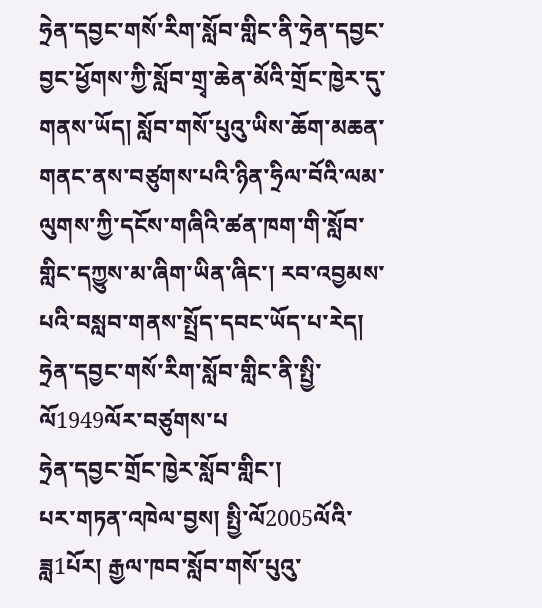ཧྲེན་དབྱང་གསོ་རིག་སློབ་གླིང་ནི་ཧྲེན་དབྱང་བྱང་ཕྱོགས་ཀྱི་སློབ་གྲྭ་ཆེན་མོའི་གྲོང་ཁྱེར་དུ་གནས་ཡོད། སློབ་གསོ་པུའུ་ཡིས་ཆོག་མཆན་གནང་ནས་བཙུགས་པའི་ཉིན་ཧྲིལ་བོའི་ལམ་ལུགས་ཀྱི་དངོས་གཞིའི་ཚན་ཁག་གི་སློབ་གླིང་དཀྱུས་མ་ཞིག་ཡིན་ཞིང་། རབ་འབྱམས་པའི་བསླབ་གནས་སྤྲོད་དབང་ཡོད་པ་རེད། ཧྲེན་དབྱང་གསོ་རིག་སློབ་གླིང་ནི་སྤྱི་ལོ1949ལོར་བཙུགས་པ
ཧྲེན་དབྱང་གྲོང་ཁྱེར་སློབ་གླིང་།
པར་གཏན་འཁེལ་བྱས། སྤྱི་ལོ2005ལོའི་ཟླ1པོར། རྒྱལ་ཁབ་སློབ་གསོ་པུའུ་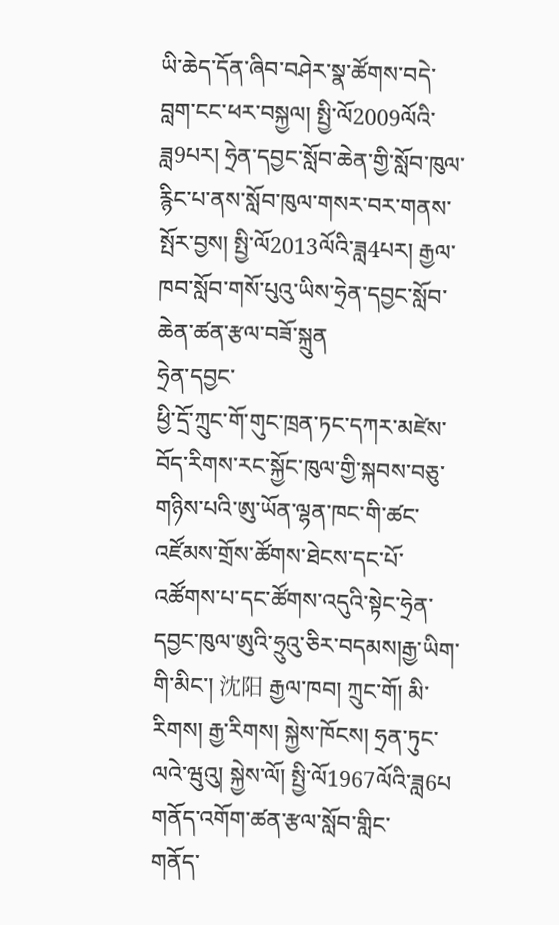ཡི་ཆེད་དོན་ཞིབ་བཤེར་སྣ་ཚོགས་བདེ་བླག་ངང་ཕར་བསྐྱལ། སྤྱི་ལོ2009ལོའི་ཟླ9པར། ཧྲེན་དབྱང་སློབ་ཆེན་གྱི་སློབ་ཁུལ་རྙིང་པ་ནས་སློབ་ཁུལ་གསར་བར་གནས་སྤོར་བྱས། སྤྱི་ལོ2013ལོའི་ཟླ4པར། རྒྱལ་ཁབ་སློབ་གསོ་པུའུ་ཡིས་ཧྲེན་དབྱང་སློབ་ཆེན་ཚན་རྩལ་བཟོ་སྐྲུན
ཧྲེན་དབྱང་
ཕྱི་དྲོ་ཀྲུང་གོ་གུང་ཁྲན་ཏང་དཀར་མཛེས་བོད་རིགས་རང་སྐྱོང་ཁུལ་གྱི་སྐབས་བཅུ་གཉིས་པའི་ཨུ་ཡོན་ལྷན་ཁང་གི་ཚང་འཛོམས་གྲོས་ཚོགས་ཐེངས་དང་པོ་འཚོགས་པ་དང་ཚོགས་འདུའི་སྟེང་ཧྲེན་དབྱང་ཁུལ་ཨུའི་ཧྲུའུ་ཅིར་བདམས།རྒྱ་ཡིག་གི་མིང་། 沈阳 རྒྱལ་ཁབ། ཀྲུང་གོ། མི་རིགས། རྒྱ་རིགས། སྐྱེས་ཁོངས། ཧྲན་ཏུང་ལའེ་ཝུའུ། སྐྱེས་ལོ། སྤྱི་ལོ1967ལོའི་ཟླ6པ
གནོད་འགོག་ཚན་རྩལ་སློབ་གླིང་
གནོད་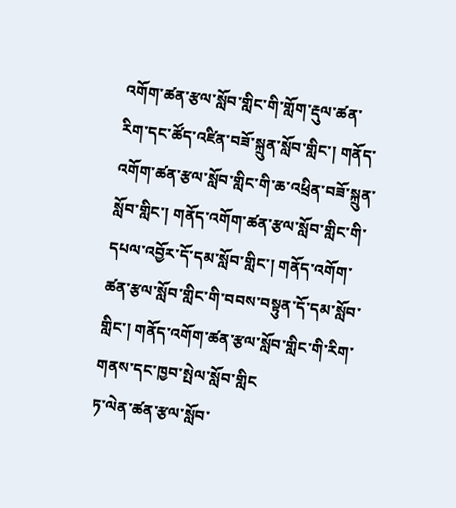འགོག་ཚན་རྩལ་སློབ་གླིང་གི་གློག་རྡུལ་ཚན་རིག་དང་ཚོད་འཛིན་བཟོ་སྐྲུན་སློབ་གླིང་། གནོད་འགོག་ཚན་རྩལ་སློབ་གླིང་གི་ཆ་འཕྲིན་བཟོ་སྐྲུན་སློབ་གླིང་། གནོད་འགོག་ཚན་རྩལ་སློབ་གླིང་གི་དཔལ་འབྱོར་དོ་དམ་སློབ་གླིང་། གནོད་འགོག་ཚན་རྩལ་སློབ་གླིང་གི་བབས་བསྟུན་དོ་དམ་སློབ་གླིང་། གནོད་འགོག་ཚན་རྩལ་སློབ་གླིང་གི་རིག་གནས་དང་ཁྱབ་སྤེལ་སློབ་གླིང
ཏ་ལེན་ཚན་རྩལ་སློབ་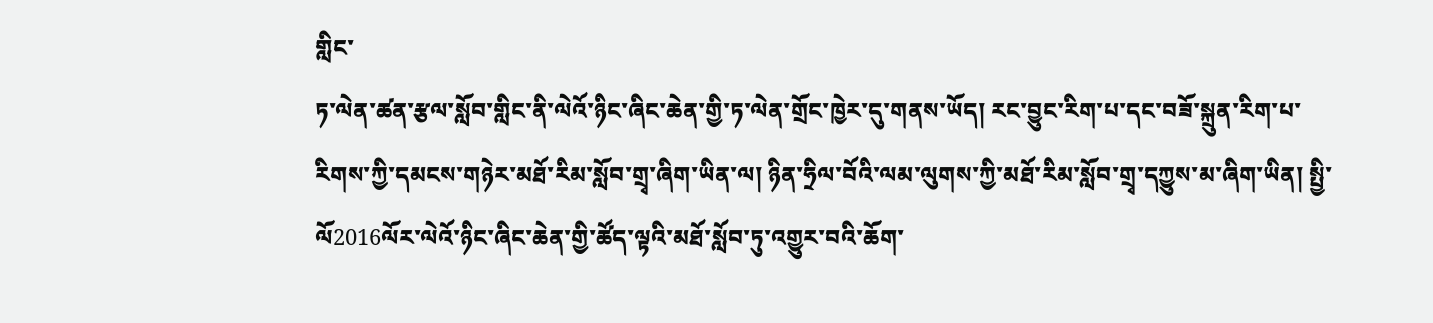གླིང་
ཏ་ལེན་ཚན་རྩལ་སློབ་གླིང་ནི་ལེའོ་ཉིང་ཞིང་ཆེན་གྱི་ཏ་ལེན་གྲོང་ཁྱེར་དུ་གནས་ཡོད། རང་བྱུང་རིག་པ་དང་བཟོ་སྐྲུན་རིག་པ་རིགས་ཀྱི་དམངས་གཉེར་མཐོ་རིམ་སློབ་གྲྭ་ཞིག་ཡིན་ལ། ཉིན་ཧྲིལ་བོའི་ལམ་ལུགས་ཀྱི་མཐོ་རིམ་སློབ་གྲྭ་དཀྱུས་མ་ཞིག་ཡིན། སྤྱི་ལོ2016ལོར་ལེའོ་ཉིང་ཞིང་ཆེན་གྱི་ཚོད་ལྟའི་མཐོ་སློབ་ཏུ་འགྱུར་བའི་ཆོག་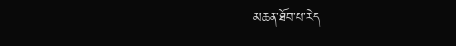མཆན་ཐོབ་པ་རེད